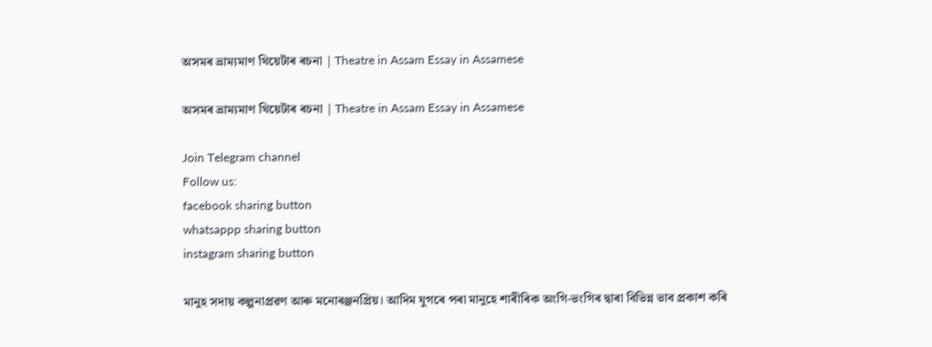অসমৰ ভ্ৰাম্যমাণ থিয়েটাৰ ৰচনা | Theatre in Assam Essay in Assamese

অসমৰ ভ্ৰাম্যমাণ থিয়েটাৰ ৰচনা | Theatre in Assam Essay in Assamese

Join Telegram channel
Follow us:
facebook sharing button
whatsappp sharing button
instagram sharing button

মানুহ সদায় কল্পনাপ্ৰৱণ আৰু মনোৰঞ্জনপ্রিয়। আদিম যুগৰে পৰা মানুহে শাৰীৰিক অংগি-ভংগিৰ দ্বাৰা বিভিন্ন ভাব প্রকাশ কৰি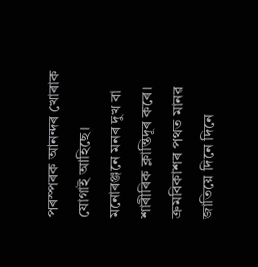পৰস্পৰক আনন্দৰ খোৰাক যোগাই আহিছে। মনোৰঞ্জনে মনৰ দুখ বা শাৰীৰিক ক্লান্তিদূৰ কৰে। ক্রমবিকাশৰ পথত মানৱ জাতিয়ে দিনে দিনে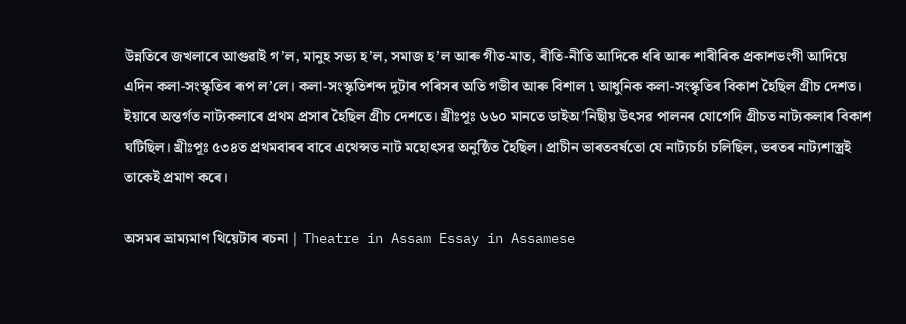উন্নতিৰে জখলাৰে আগুৱাই গ’ল, মানুহ সভ্য হ’ল, সমাজ হ’ল আৰু গীত-মাত, ৰীতি-নীতি আদিকে ধৰি আৰু শাৰীৰিক প্ৰকাশভংগী আদিয়ে এদিন কলা-সংস্কৃতিৰ ৰূপ ল’লে। কলা-সংস্কৃতিশব্দ দুটাৰ পৰিসৰ অতি গভীৰ আৰু বিশাল ৷ আধুনিক কলা-সংস্কৃতিৰ বিকাশ হৈছিল গ্ৰীচ দেশত। ইয়াৰে অন্তৰ্গত নাট্যকলাৰে প্ৰথম প্ৰসাৰ হৈছিল গ্ৰীচ দেশতে। খ্রীঃপূঃ ৬৬০ মানতে ডাইঅ’নিছীয় উৎসৱ পালনৰ যোগেদি গ্ৰীচত নাট্যকলাৰ বিকাশ ঘটিছিল। খ্ৰীঃপূঃ ৫৩৪ত প্ৰথমবাৰৰ বাবে এথেন্সত নাট মহোৎসৱ অনুষ্ঠিত হৈছিল। প্রাচীন ভাৰতবৰ্ষতো যে নাট্যচৰ্চা চলিছিল, ভৰতৰ নাট্যশাস্ত্ৰই তাকেই প্রমাণ কৰে।

অসমৰ ভ্ৰাম্যমাণ থিয়েটাৰ ৰচনা | Theatre in Assam Essay in Assamese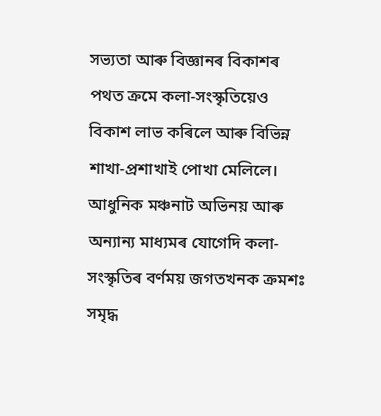সভ্যতা আৰু বিজ্ঞানৰ বিকাশৰ পথত ক্ৰমে কলা-সংস্কৃতিয়েও বিকাশ লাভ কৰিলে আৰু বিভিন্ন শাখা-প্রশাখাই পোখা মেলিলে। আধুনিক মঞ্চনাট অভিনয় আৰু অন্যান্য মাধ্যমৰ যোগেদি কলা-সংস্কৃতিৰ বর্ণময় জগতখনক ক্রমশঃ সমৃদ্ধ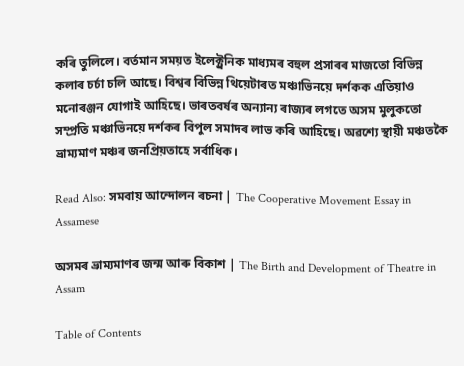কৰি তুলিলে। বর্তমান সময়ত ইলেক্ট্রনিক মাধ্যমৰ বহুল প্ৰসাৰৰ মাজতো বিভিন্ন কলাৰ চৰ্চা চলি আছে। বিশ্বৰ বিভিন্ন থিয়েটাৰত মঞ্চাভিনয়ে দর্শকক এতিয়াও মনোৰঞ্জন যোগাই আহিছে। ভাৰতবৰ্ষৰ অন্যান্য ৰাজ্যৰ লগতে অসম মুলুকতো সম্প্ৰতি মঞ্চাভিনয়ে দৰ্শকৰ বিপুল সমাদৰ লাভ কৰি আহিছে। অৱশ্যে স্থায়ী মঞ্চতকৈ ভ্রাম্যমাণ মঞ্চৰ জনপ্ৰিয়তাহে সর্বাধিক।

Read Also: সমবায় আন্দোলন ৰচনা | The Cooperative Movement Essay in Assamese

অসমৰ ভ্ৰাম্যমাণৰ জন্ম আৰু বিকাশ | The Birth and Development of Theatre in Assam

Table of Contents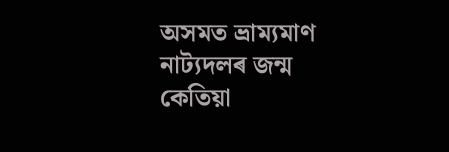অসমত ভ্রাম্যমাণ নাট্যদলৰ জন্ম কেতিয়া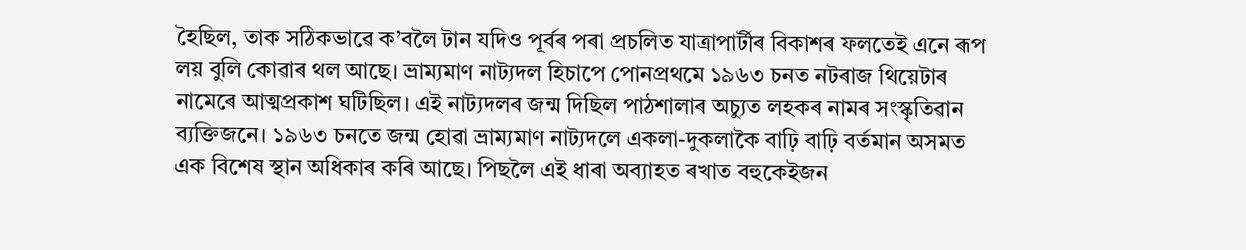হৈছিল, তাক সঠিকভাৱে ক’বলৈ টান যদিও পূৰ্বৰ পৰা প্রচলিত যাত্ৰাপাৰ্টীৰ বিকাশৰ ফলতেই এনে ৰূপ লয় বুলি কোৱাৰ থল আছে। ভ্রাম্যমাণ নাট্যদল হিচাপে পোনপ্ৰথমে ১৯৬৩ চনত নটৰাজ থিয়েটাৰ নামেৰে আত্মপ্রকাশ ঘটিছিল। এই নাট্যদলৰ জন্ম দিছিল পাঠশালাৰ অচ্যুত লহকৰ নামৰ সংস্কৃতিৱান ব্যক্তিজনে। ১৯৬৩ চনতে জন্ম হোৱা ভ্ৰাম্যমাণ নাট্যদলে একলা-দুকলাকৈ বাঢ়ি বাঢ়ি বৰ্তমান অসমত এক বিশেষ স্থান অধিকাৰ কৰি আছে। পিছলৈ এই ধাৰা অব্যাহত ৰখাত বহুকেইজন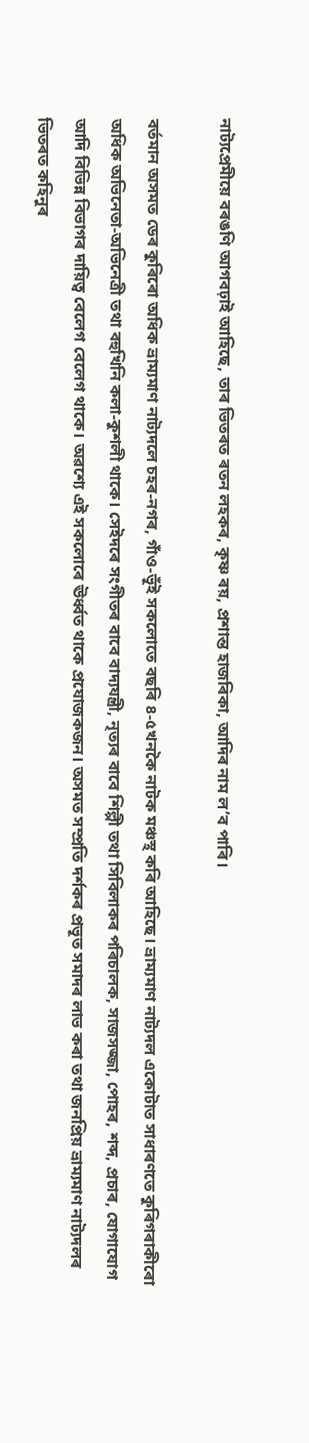নাট্যপ্রেমীয়ে বৰঙণি আগবঢ়াই আহিছে, তাৰ ভিতৰত ৰতন লহকৰ, কৃষ্ণ ৰয়, প্রশান্ত হাজৰিকা, আদিৰ নাম ল’ব পাৰি।

বৰ্তমান অসমত ডেৰ কুৰিৰো অধিক ভ্ৰাম্যমাণ নাট্যদলে চহৰ-নগৰ, গাঁও-ভূঁই সকলোতে বছৰি ৪-৫খনকৈ নাটক মঞ্চস্থ কৰি আহিছে। ভ্ৰাম্যমাণ নাট্যদল একোটাত সাধাৰণতে কুৰিগৰাকীৰো অধিক অভিনেতা-অভিনেত্রী তথা বহুখিনি কলা-কুশলী থাকে। সেইদৰে সংগীতৰ বাবে বাদ্যযন্ত্ৰী, নৃত্যৰ বাবে শিল্পী তথা সিবিলাকৰ পৰিচালক, সাজসজ্জা, পোহৰ, শব্দ, প্ৰচাৰ, যোগাযোগ আদি বিভিন্ন বিভাগৰ দায়িত্ব বেলেগ বেলেগ থাকে। অৱশ্যে এই সকলোৰে ঊর্ধ্বত থাকে প্রযোজকজন। অসমত সম্প্ৰতি দৰ্শকৰ প্রভূত সমাদৰ লাভ কৰা তথা জনপ্ৰিয় ভ্ৰাম্যমাণ নাট্যদলৰ ভিতৰত কহিনুৰ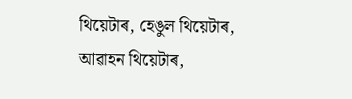থিয়েটাৰ, হেঙুল থিয়েটাৰ, আৱাহন থিয়েটাৰ,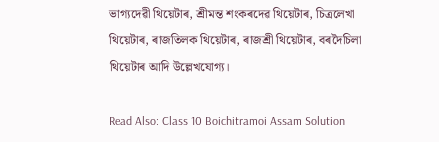ভাগ্যদেৱী থিয়েটাৰ, শ্ৰীমন্ত শংকৰদেৱ থিয়েটাৰ, চিত্রলেখা থিয়েটাৰ, ৰাজতিলক থিয়েটাৰ, ৰাজশ্ৰী থিয়েটাৰ, বৰদৈচিলা থিয়েটাৰ আদি উল্লেখযোগ্য।

Read Also: Class 10 Boichitramoi Assam Solution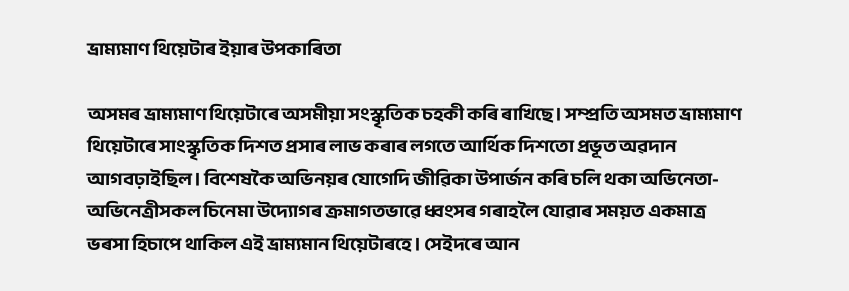ভ্ৰাম্যমাণ থিয়েটাৰ ইয়াৰ উপকাৰিতা

অসমৰ ভ্ৰাম্যমাণ থিয়েটাৰে অসমীয়া সংস্কৃতিক চহকী কৰি ৰাখিছে। সম্প্ৰতি অসমত ভ্রাম্যমাণ থিয়েটাৰে সাংস্কৃতিক দিশত প্ৰসাৰ লাভ কৰাৰ লগতে আর্থিক দিশতো প্রভূত অৱদান আগবঢ়াইছিল। বিশেষকৈ অভিনয়ৰ যোগেদি জীৱিকা উপাৰ্জন কৰি চলি থকা অভিনেতা-অভিনেত্ৰীসকল চিনেমা উদ্যোগৰ ক্রমাগতভাৱে ধ্বংসৰ গৰাহলৈ যোৱাৰ সময়ত একমাত্ৰ ভৰসা হিচাপে থাকিল এই ভ্রাম্যমান থিয়েটাৰহে। সেইদৰে আন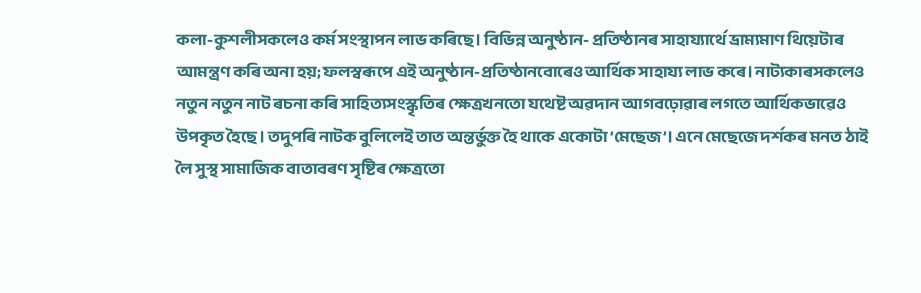কলা-কুশলীসকলেও কর্ম সংস্থাপন লাভ কৰিছে। বিভিন্ন অনুষ্ঠান- প্ৰতিষ্ঠানৰ সাহায্যার্থে ভ্ৰাম্যমাণ থিয়েটাৰ আমন্ত্ৰণ কৰি অনা হয়; ফলস্বৰূপে এই অনুষ্ঠান-প্রতিষ্ঠানবোৰেও আৰ্থিক সাহায্য লাভ কৰে। নাট্যকাৰসকলেও নতুন নতুন নাট ৰচনা কৰি সাহিত্যসংস্কৃতিৰ ক্ষেত্ৰখনতো যথেষ্ট অৱদান আগবঢ়োৱাৰ লগতে আৰ্থিকভাৱেও উপকৃত হৈছে । তদুপৰি নাটক বুলিলেই তাত অন্তৰ্ভুক্ত হৈ থাকে একোটা ‘মেছেজ’। এনে মেছেজে দৰ্শকৰ মনত ঠাই লৈ সুস্থ সামাজিক বাতাবৰণ সৃষ্টিৰ ক্ষেত্ৰতো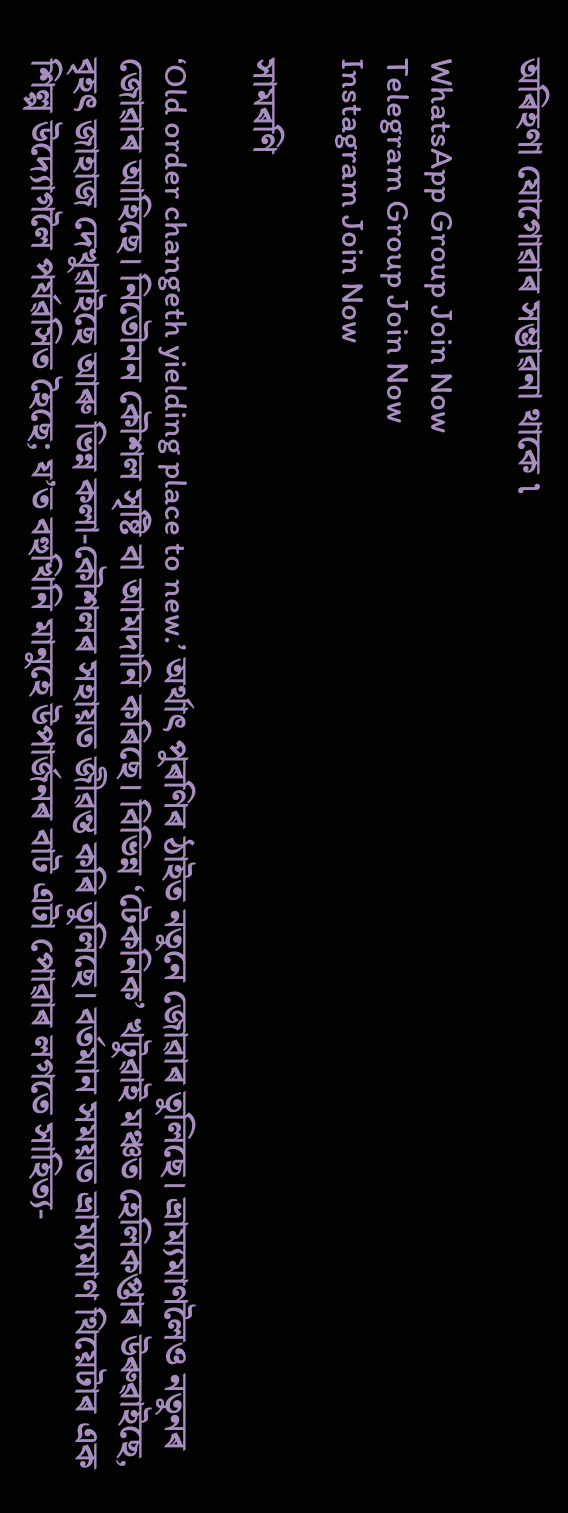অৰিহণা যোগোৱাৰ সম্ভাৱনা থাকে ৷

WhatsApp Group Join Now
Telegram Group Join Now
Instagram Join Now

সামৰণি

‘Old order changeth yielding place to new.’ অর্থাৎ পুৰণিৰ ঠাইত নতুনে জোৱাৰ তুলিছে। ভ্ৰাম্যমাণলৈও নতুনৰ জোৱাৰ আহিছে। নিতৌনন কৌশল সৃষ্টি বা আমদানি কৰিছে। বিভিন্ন ‘টেকনিক’ খটুৱাই মঞ্চত হেলিকপ্তাৰ উৰুৱাইছে, বৃহৎ জাহাজ দেখুৱাইছে আৰু ভিন্ন কলা-কৌশলৰ সহায়ত জীৱন্ত কৰি তুলিছে। বৰ্তমান সময়ত ভ্ৰাম্যমাণ থিয়েটাৰ এক শিল্প উদ্যোগলৈ পৰ্যৱসিত হৈছে; য’ত বহুখিনি মানুহে উপাৰ্জনৰ বাট এটা পোৱাৰ লগতে সাহিত্য-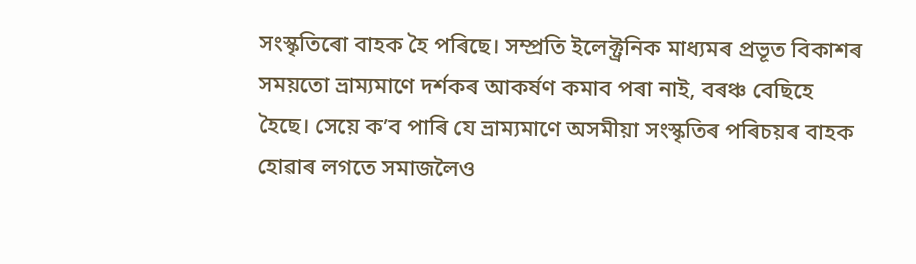সংস্কৃতিৰো বাহক হৈ পৰিছে। সম্প্ৰতি ইলেক্ট্রনিক মাধ্যমৰ প্ৰভূত বিকাশৰ সময়তো ভ্ৰাম্যমাণে দৰ্শকৰ আকৰ্ষণ কমাব পৰা নাই, বৰঞ্চ বেছিহে হৈছে। সেয়ে ক’ব পাৰি যে ভ্ৰাম্যমাণে অসমীয়া সংস্কৃতিৰ পৰিচয়ৰ বাহক হোৱাৰ লগতে সমাজলৈও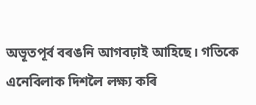অভূতপূৰ্ব বৰঙনি আগবঢ়াই আহিছে। গতিকে এনেবিলাক দিশলৈ লক্ষ্য কৰি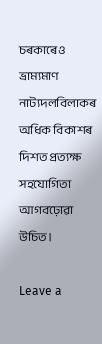চৰকাৰেও ভ্ৰাম্যমাণ নাট্যদলবিলাকৰ অধিক বিকাশৰ দিশত প্রত্যক্ষ সহযোগিতা আগবঢ়োৱা উচিত।

Leave a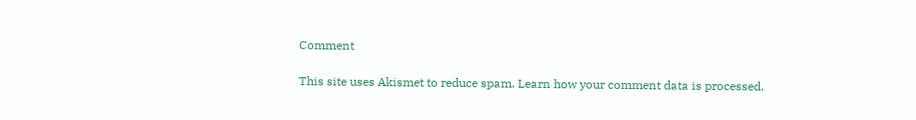Comment

This site uses Akismet to reduce spam. Learn how your comment data is processed.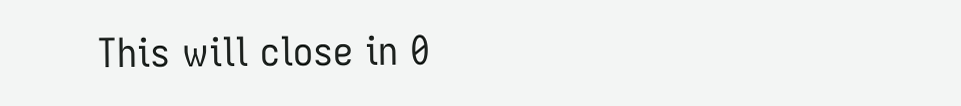This will close in 0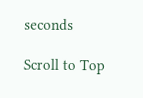seconds

Scroll to Top